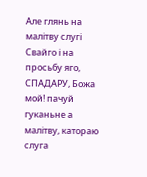Але глянь на малітву слугі Свайго і на просьбу яго, СПАДАРУ, Божа мой! пачуй гуканьне а малітву, катораю слуга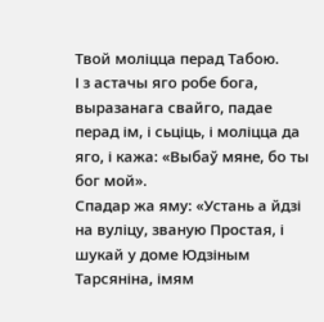Твой моліцца перад Табою.
І з астачы яго робе бога, выразанага свайго, падае перад ім, і сьціць, і моліцца да яго, і кажа: «Выбаў мяне, бо ты бог мой».
Спадар жа яму: «Устань а йдзі на вуліцу, званую Простая, і шукай у доме Юдзіным Тарсяніна, імям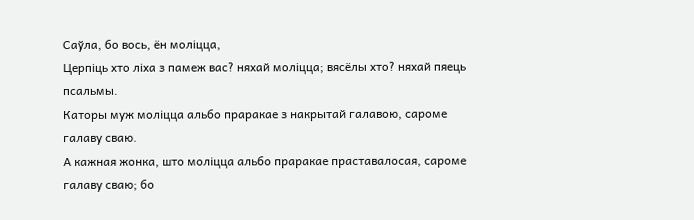Саўла, бо вось, ён моліцца,
Церпіць хто ліха з памеж вас? няхай моліцца; вясёлы хто? няхай пяець псальмы.
Каторы муж моліцца альбо праракае з накрытай галавою, сароме галаву сваю.
А кажная жонка, што моліцца альбо праракае праставалосая, сароме галаву сваю; бо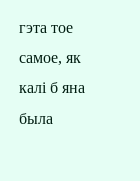гэта тое самое, як калі б яна была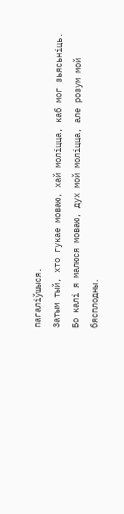пагаліўшыся.
Затым тый, хто гукае моваю, хай моліцца, каб мог зьясьніць.
Бо калі я малюся моваю, дух мой моліцца, але розум мой бясплодны.